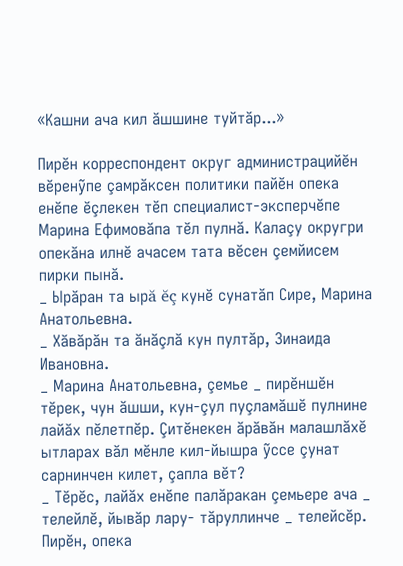«Кашни ача кил ăшшине туйтăр...»

Пирĕн корреспондент округ администрацийĕн вĕренỹпе çамрăксен политики пайĕн опека енĕпе ĕçлекен тĕп специалист-эксперчĕпе Марина Ефимовăпа тĕл пулнă. Калаçу округри опекăна илнĕ ачасем тата вĕсен çемйисем пирки пынă.
_ Ырăран та ырă ĕç кунĕ сунатăп Сире, Марина Анатольевна.
_ Хăвăрăн та ăнăçлă кун пултăр, Зинаида Ивановна.
_ Марина Анатольевна, çемье _ пирĕншĕн тĕрек, чун ăшши, кун-çул пуçламăшĕ пулнине лайăх пĕлетпĕр. Çитĕнекен ăрăвăн малашлăхĕ ытларах вăл мĕнле кил-йышра ỹссе çунат сарнинчен килет, çапла вĕт?
_ Тĕрĕс, лайăх енĕпе палăракан çемьере ача _ телейлĕ, йывăр лару- тăруллинче _ телейсĕр. Пирĕн, опека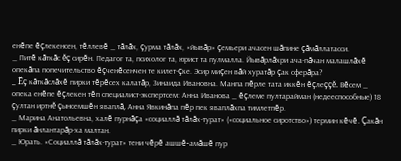енĕпе ĕçлекенсен, тĕллевĕ _ тăлăх, çурма тăлăх, «йывăр» çемьери ачасен шăпине çăмăллатасси.
_ Питĕ кăткăс ĕç сирĕн. Педагог та, психолог та, юрист та пулмалла. Йывăрлăхри ача-пăчан малашлăхĕ опекăпа попечительство ĕçченĕсенчен те килет-çке. Эсир миçен вăй хуратăр çак сферăра?
_ Ĕç кăткăслăхĕ пирки тĕрĕсех калатăр, Зинаида Ивановна. Манпа пĕрле тата иккĕн ĕçлеççĕ. Вĕсем _ опека енĕпе ĕçлекен тĕп специалист-экспертсем: Анна Иванова _ ĕçлеме пултарайман (недееспособные) 18 çултан иртнĕ çынсемшĕн яваплă, Анна Явкинăпа пĕр пек яваплăхпа тимлетпĕр.
_ Марина Анатольевна, халĕ пурнăçа «социаллă тăлăх-турат» («социальное сиротство») термин кĕчĕ. Çакăн пирки ăнлантарăр-ха малтан.
_ Юрать. «Социаллă тăлăх-турат» тени чĕрĕ ашшĕ-амăшĕ пур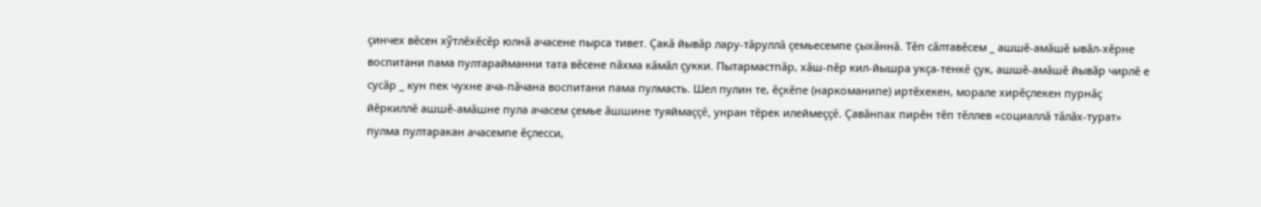çинчех вĕсен хỹтлĕхĕсĕр юлнă ачасене пырса тивет. Çакă йывăр лару-тăруллă çемьесемпе çыхăннă. Тĕп сăлтавĕсем _ ашшĕ-амăшĕ ывăл-хĕрне воспитани пама пултарайманни тата вĕсене пăхма кăмăл çукки. Пытармастпăр, хăш-пĕр кил-йышра укçа-тенкĕ çук, ашшĕ-амăшĕ йывăр чирлĕ е сусăр _ кун пек чухне ача-пăчана воспитани пама пулмасть. Шел пулин те, ĕçкĕпе (наркоманипе) иртĕхекен, морале хирĕçлекен пурнăç йĕркиллĕ ашшĕ-амăшне пула ачасем çемье ăшшине туяймаççĕ, унран тĕрек илеймеççĕ. Çавăнпах пирĕн тĕп тĕллев «социаллă тăлăх-турат» пулма пултаракан ачасемпе ĕçлесси,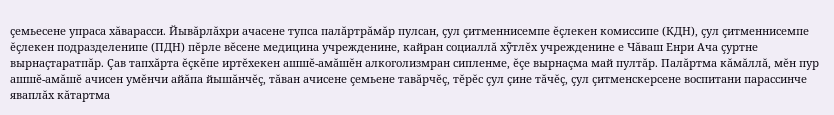çемьесене упраса хăварасси. Йывăрлăхри ачасене тупса палăртрăмăр пулсан, çул çитменнисемпе ĕçлекен комиссипе (КДН), çул çитменнисемпе ĕçлекен подразделенипе (ПДН) пĕрле вĕсене медицина учрежденине, кайран социаллă хỹтлĕх учрежденине е Чăваш Енри Ача çуртне вырнаçтаратпăр. Çав тапхăрта ĕçкĕпе иртĕхекен ашшĕ-амăшĕн алкоголизмран сипленме, ĕçе вырнаçма май пултăр. Палăртма кăмăллă, мĕн пур ашшĕ-амăшĕ ачисен умĕнчи айăпа йышăнчĕç, тăван ачисене çемьене тавăрчĕç, тĕрĕс çул çине тăчĕç, çул çитменскерсене воспитани парассинче яваплăх кăтартма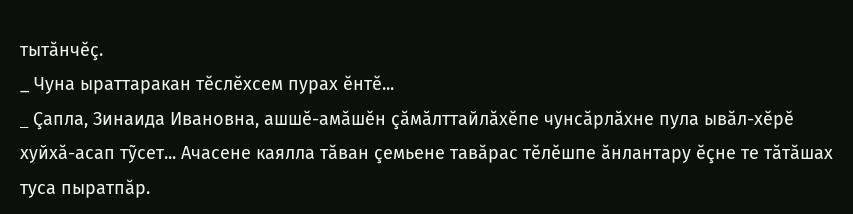тытăнчĕç.
_ Чуна ыраттаракан тĕслĕхсем пурах ĕнтĕ...
_ Çапла, Зинаида Ивановна, ашшĕ-амăшĕн çăмăлттайлăхĕпе чунсăрлăхне пула ывăл-хĕрĕ хуйхă-асап тỹсет... Ачасене каялла тăван çемьене тавăрас тĕлĕшпе ăнлантару ĕçне те тăтăшах туса пыратпăр.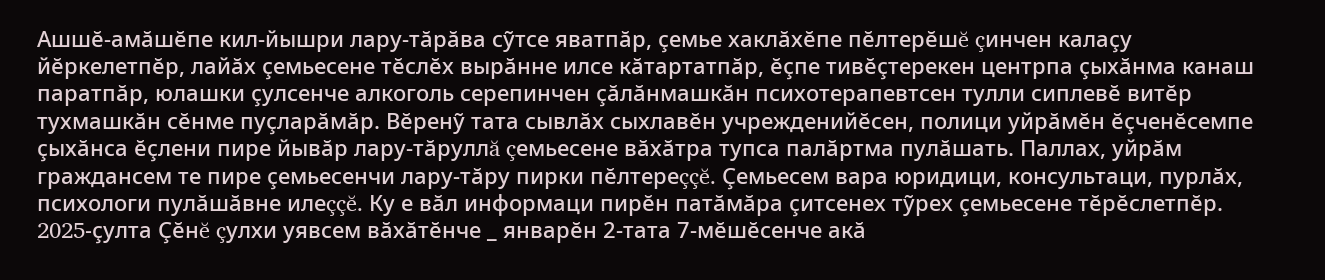Ашшĕ-амăшĕпе кил-йышри лару-тăрăва сỹтсе яватпăр, çемье хаклăхĕпе пĕлтерĕшĕ çинчен калаçу йĕркелетпĕр, лайăх çемьесене тĕслĕх вырăнне илсе кăтартатпăр, ĕçпе тивĕçтерекен центрпа çыхăнма канаш паратпăр, юлашки çулсенче алкоголь серепинчен çăлăнмашкăн психотерапевтсен тулли сиплевĕ витĕр тухмашкăн сĕнме пуçларăмăр. Вĕренỹ тата сывлăх сыхлавĕн учрежденийĕсен, полици уйрăмĕн ĕçченĕсемпе çыхăнса ĕçлени пире йывăр лару-тăруллă çемьесене вăхăтра тупса палăртма пулăшать. Паллах, уйрăм граждансем те пире çемьесенчи лару-тăру пирки пĕлтереççĕ. Çемьесем вара юридици, консультаци, пурлăх, психологи пулăшăвне илеççĕ. Ку е вăл информаци пирĕн патăмăра çитсенех тỹрех çемьесене тĕрĕслетпĕр. 2025-çулта Çĕнĕ çулхи уявсем вăхăтĕнче _ январĕн 2-тата 7-мĕшĕсенче акă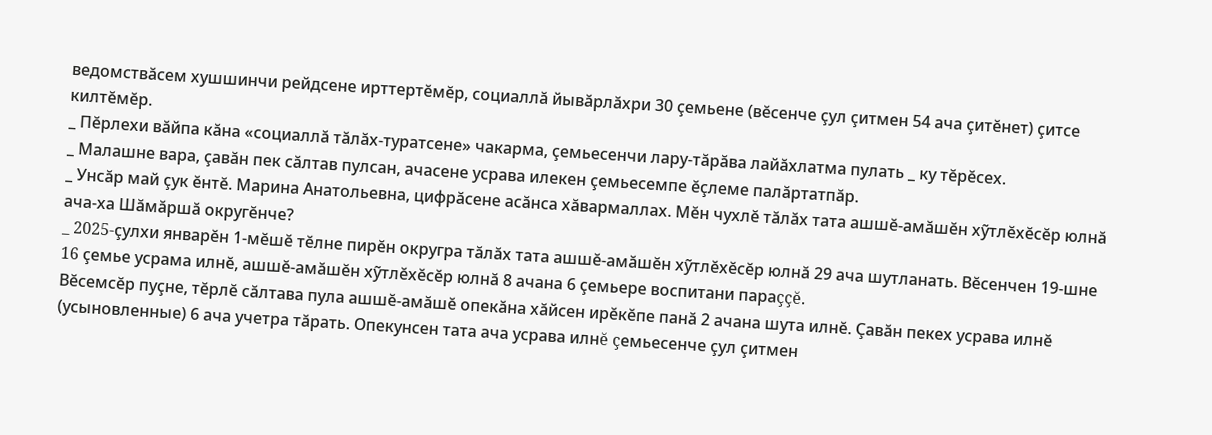ведомствăсем хушшинчи рейдсене ирттертĕмĕр, социаллă йывăрлăхри 30 çемьене (вĕсенче çул çитмен 54 ача çитĕнет) çитсе килтĕмĕр.
_ Пĕрлехи вăйпа кăна «социаллă тăлăх-туратсене» чакарма, çемьесенчи лару-тăрăва лайăхлатма пулать _ ку тĕрĕсех.
_ Малашне вара, çавăн пек сăлтав пулсан, ачасене усрава илекен çемьесемпе ĕçлеме палăртатпăр.
_ Унсăр май çук ĕнтĕ. Марина Анатольевна, цифрăсене асăнса хăвармаллах. Мĕн чухлĕ тăлăх тата ашшĕ-амăшĕн хỹтлĕхĕсĕр юлнă ача-ха Шăмăршă округĕнче?
_ 2025-çулхи январĕн 1-мĕшĕ тĕлне пирĕн округра тăлăх тата ашшĕ-амăшĕн хỹтлĕхĕсĕр юлнă 29 ача шутланать. Вĕсенчен 19-шне 16 çемье усрама илнĕ, ашшĕ-амăшĕн хỹтлĕхĕсĕр юлнă 8 ачана 6 çемьере воспитани параççĕ.
Вĕсемсĕр пуçне, тĕрлĕ сăлтава пула ашшĕ-амăшĕ опекăна хăйсен ирĕкĕпе панă 2 ачана шута илнĕ. Çавăн пекех усрава илнĕ (усыновленные) 6 ача учетра тăрать. Опекунсен тата ача усрава илнĕ çемьесенче çул çитмен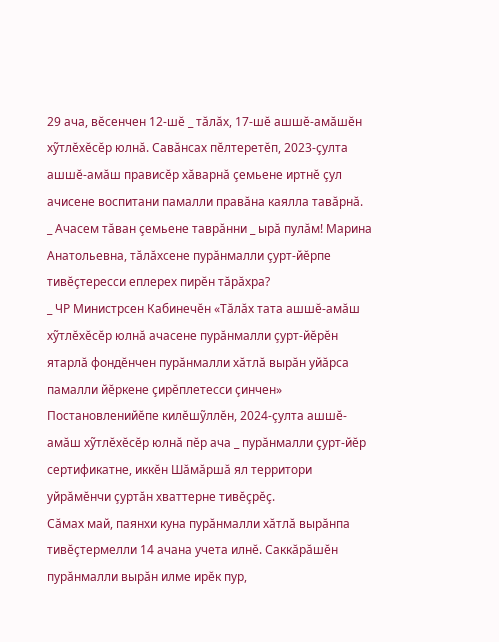29 ача, вĕсенчен 12-шĕ _ тăлăх, 17-шĕ ашшĕ-амăшĕн хỹтлĕхĕсĕр юлнă. Савăнсах пĕлтеретĕп, 2023-çулта ашшĕ-амăш прависĕр хăварнă çемьене иртнĕ çул ачисене воспитани памалли правăна каялла тавăрнă.
_ Ачасем тăван çемьене таврăнни _ ырă пулăм! Марина Анатольевна, тăлăхсене пурăнмалли çурт-йĕрпе тивĕçтересси еплерех пирĕн тăрăхра?
_ ЧР Министрсен Кабинечĕн «Тăлăх тата ашшĕ-амăш хỹтлĕхĕсĕр юлнă ачасене пурăнмалли çурт-йĕрĕн ятарлă фондĕнчен пурăнмалли хăтлă вырăн уйăрса памалли йĕркене çирĕплетесси çинчен» Постановленийĕпе килĕшỹллĕн, 2024-çулта ашшĕ-амăш хỹтлĕхĕсĕр юлнă пĕр ача _ пурăнмалли çурт-йĕр сертификатне, иккĕн Шăмăршă ял территори уйрăмĕнчи çуртăн хваттерне тивĕçрĕç.
Сăмах май, паянхи куна пурăнмалли хăтлă вырăнпа тивĕçтермелли 14 ачана учета илнĕ. Саккăрăшĕн пурăнмалли вырăн илме ирĕк пур,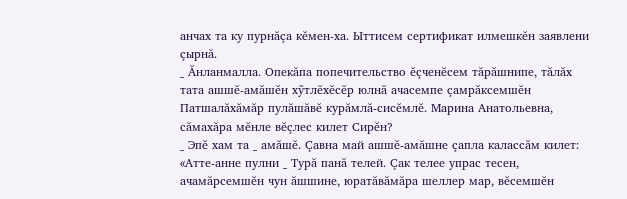анчах та ку пурнăçа кĕмен-ха. Ыттисем сертификат илмешкĕн заявлени çырнă.
_ Ăнланмалла. Опекăпа попечительство ĕçченĕсем тăрăшнипе, тăлăх тата ашшĕ-амăшĕн хỹтлĕхĕсĕр юлнă ачасемпе çамрăксемшĕн Патшалăхăмăр пулăшăвĕ курăмлă-сисĕмлĕ. Марина Анатольевна, сăмахăра мĕнле вĕçлес килет Сирĕн?
_ Эпĕ хам та _ амăшĕ. Çавна май ашшĕ-амăшне çапла калассăм килет: «Атте-анне пулни _ Турă панă телей. Çак телее упрас тесен, ачамăрсемшĕн чун ăшшине, юратăвăмăра шеллер мар, вĕсемшĕн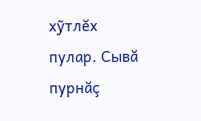хỹтлĕх пулар. Сывă пурнăç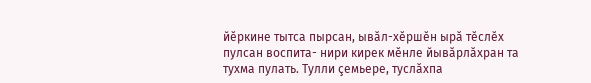йĕркине тытса пырсан, ывăл-хĕршĕн ырă тĕслĕх пулсан воспита- нири кирек мĕнле йывăрлăхран та тухма пулать. Тулли çемьере, туслăхпа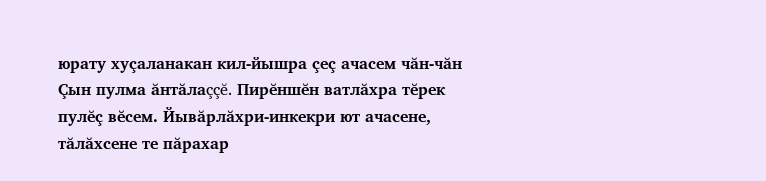юрату хуçаланакан кил-йышра çеç ачасем чăн-чăн Çын пулма ăнтăлаççĕ. Пирĕншĕн ватлăхра тĕрек пулĕç вĕсем. Йывăрлăхри-инкекри ют ачасене, тăлăхсене те пăрахар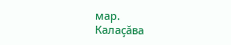мар.
Калаçăва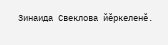Зинаида Свеклова йĕркеленĕ.